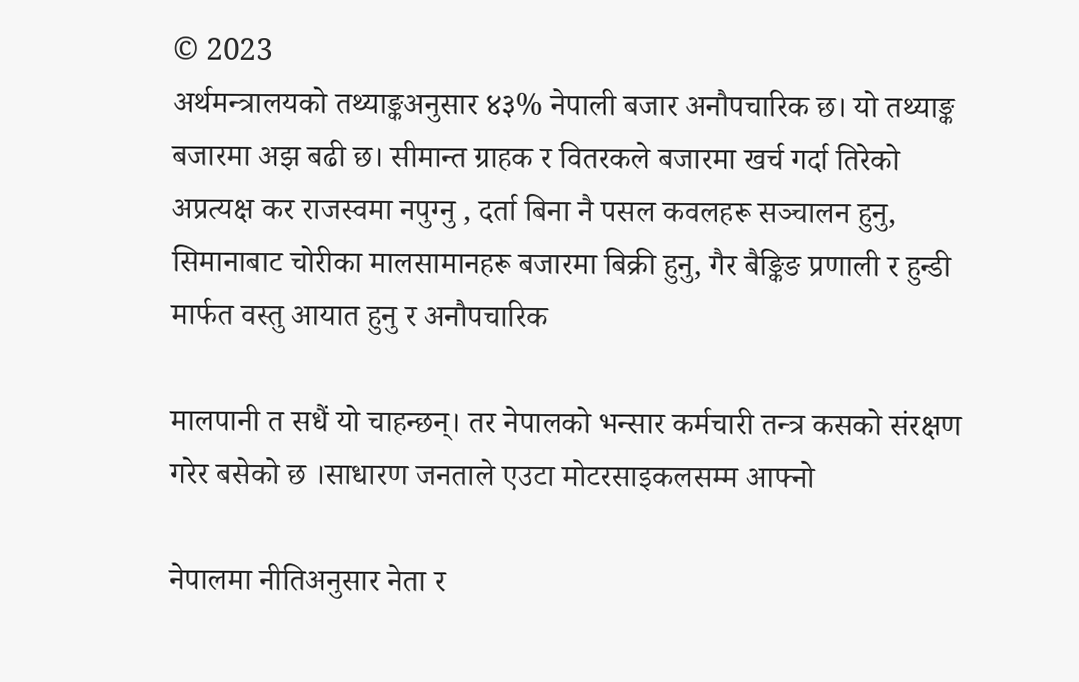© 2023
अर्थमन्त्रालयको तथ्याङ्कअनुसार ४३% नेपाली बजार अनौपचारिक छ। यो तथ्याङ्क बजारमा अझ बढी छ। सीमान्त ग्राहक र वितरकले बजारमा खर्च गर्दा तिरेको अप्रत्यक्ष कर राजस्वमा नपुग्नु , दर्ता बिना नै पसल कवलहरू सञ्चालन हुनु, सिमानाबाट चोरीका मालसामानहरू बजारमा बिक्री हुनु, गैर बैङ्किङ प्रणाली र हुन्डी मार्फत वस्तु आयात हुनु र अनौपचारिक

मालपानी त सधैं यो चाहन्छन्। तर नेपालको भन्सार कर्मचारी तन्त्र कसको संरक्षण गरेर बसेको छ ।साधारण जनताले एउटा मोटरसाइकलसम्म आफ्नो

नेपालमा नीतिअनुसार नेता र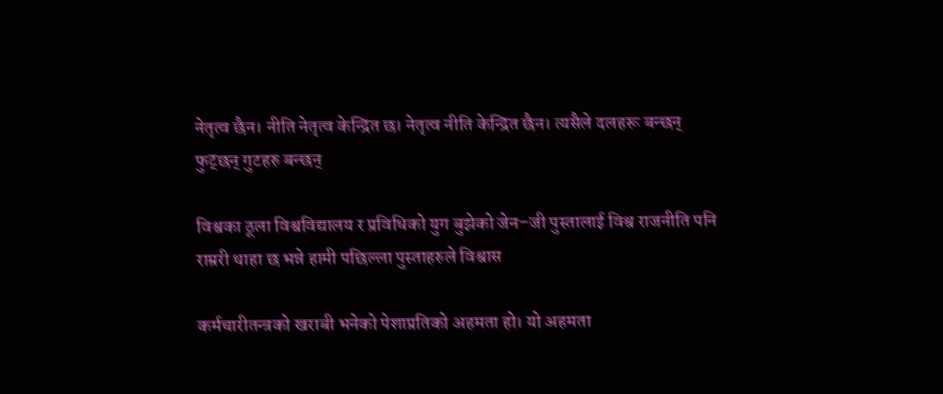नेतृत्व छैन। नीति नेतृत्व केन्द्रित छ। नेतृत्व नीति केन्द्रित छैन। त्यसैले दलहरू बन्छन् फुट्छन् गुटहरु बन्छन्

विश्वका ठूला विश्वविद्यालय र प्रविधिको युग बुझेको जेन–जी पुस्तालाई विश्व राजनीति पनि राम्ररी थाहा छ भन्ने हामी पछिल्ला पुस्ताहरुले विश्वास

कर्मचारीतन्त्रको खराबी भनेको पेशाप्रतिको अहमता हो। यो अहमता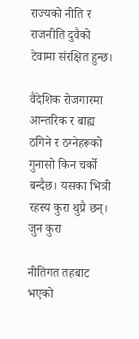राज्यको नीति र राजनीति दुवैको टेवामा संरक्षित हुन्छ।

वैदेशिक रोजगारमा आन्तरिक र बाह्य ठगिने र ठग्नेहरूको गुनासो किन चर्को बन्दैछ। यसका भित्री रहस्य कुरा थुप्रै छन्। जुन कुरा

नीतिगत तहबाट भएको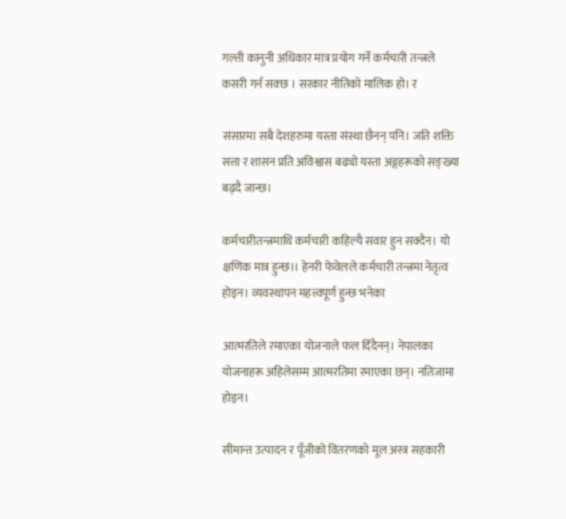गल्ती कानुनी अधिकार मात्र प्रयोग गर्ने कर्मचारी तन्त्रले कसरी गर्न सक्छ । सरकार नीतिको मालिक हो। र

संसारमा सबै देशहरुमा यस्ता संस्था छैनन् पनि। जति शक्ति सत्ता र शासन प्रति अविश्वास बढ्यो यस्ता अङ्गहरूको सङ्ख्या बढ्दै जान्छ।

कर्मचारीतन्त्रमाथि कर्मचारी कहिल्यै सवार हुन सक्दैन। यो क्षणिक मात्र हुन्छ।। हेनरी फेवेलले कर्मचारी तन्त्रमा नेतृत्व होइन। व्यवस्थापन महत्त्वपूर्ण हुन्छ भनेका

आत्मरतिले रमाएका योजनाले फल दिँदैनन्। नेपालका योजनाहरू अहिलेसम्म आत्मरतिमा रमाएका छन्। नतिजामा होइन।

सीमान्त उत्पादन र पूँजीको वितरणको मूल अस्त्र सहकारी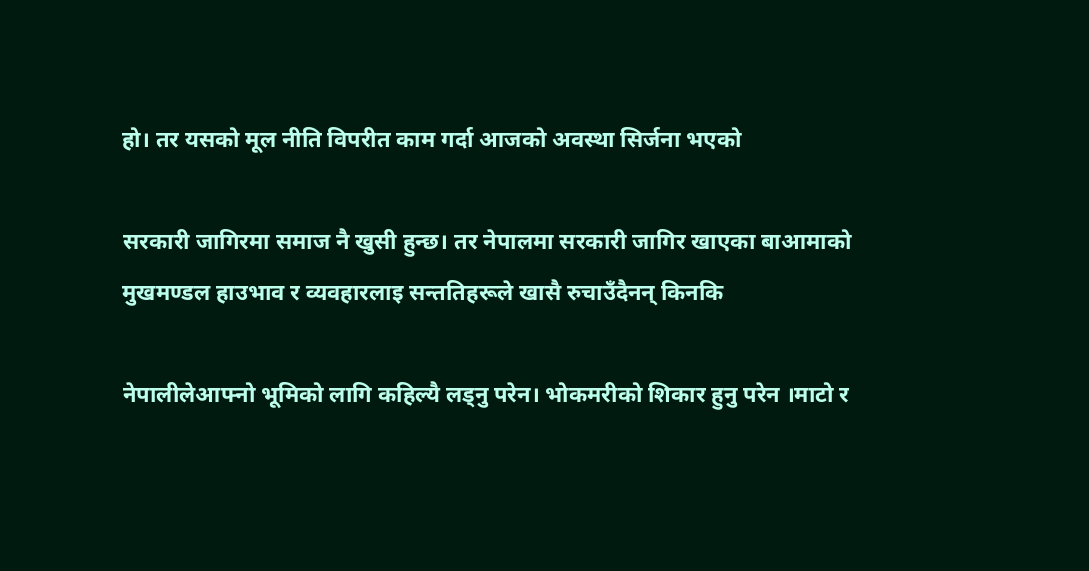हो। तर यसको मूल नीति विपरीत काम गर्दा आजको अवस्था सिर्जना भएको

सरकारी जागिरमा समाज नै खुसी हुन्छ। तर नेपालमा सरकारी जागिर खाएका बाआमाको मुखमण्डल हाउभाव र व्यवहारलाइ सन्ततिहरूले खासै रुचाउँदैनन् किनकि

नेपालीलेआफ्नो भूमिको लागि कहिल्यै लड्नु परेन। भोकमरीको शिकार हुनु परेन ।माटो र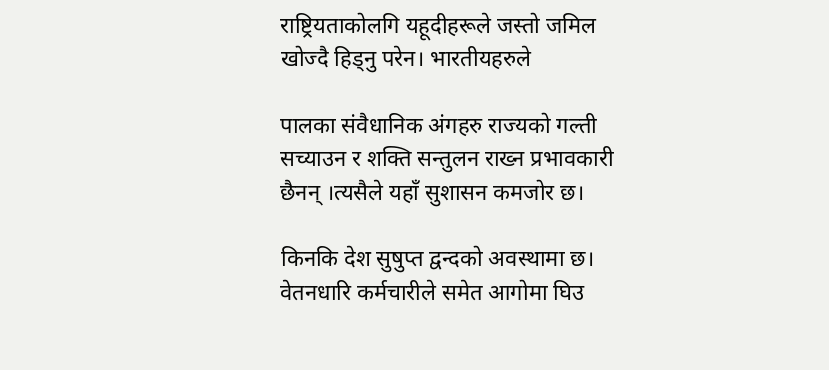राष्ट्रियताकोलगि यहूदीहरूले जस्तो जमिल खोज्दै हिड्नु परेन। भारतीयहरुले

पालका संवैधानिक अंगहरु राज्यको गल्ती सच्याउन र शक्ति सन्तुलन राख्न प्रभावकारी छैनन् ।त्यसैले यहाँ सुशासन कमजोर छ।

किनकि देश सुषुप्त द्वन्दको अवस्थामा छ। वेतनधारि कर्मचारीले समेत आगोमा घिउ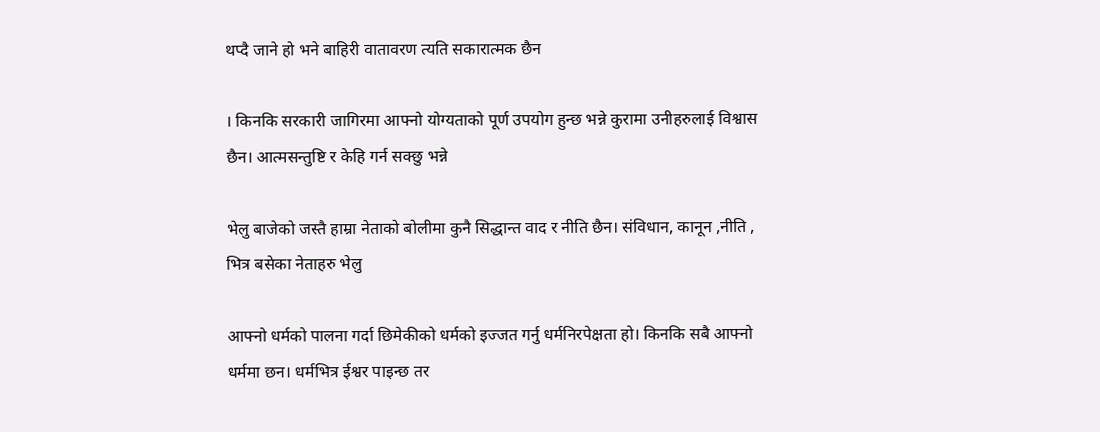थप्दै जाने हो भने बाहिरी वातावरण त्यति सकारात्मक छैन

। किनकि सरकारी जागिरमा आफ्नो योग्यताको पूर्ण उपयोग हुन्छ भन्ने कुरामा उनीहरुलाई विश्वास छैन। आत्मसन्तुष्टि र केहि गर्न सक्छु भन्ने

भेलु बाजेको जस्तै हाम्रा नेताको बोलीमा कुनै सिद्धान्त वाद र नीति छैन। संविधान, कानून ,नीति , भित्र बसेका नेताहरु भेलु

आफ्नो धर्मको पालना गर्दा छिमेकीको धर्मको इज्जत गर्नु धर्मनिरपेक्षता हो। किनकि सबै आफ्नो धर्ममा छन। धर्मभित्र ईश्वर पाइन्छ तर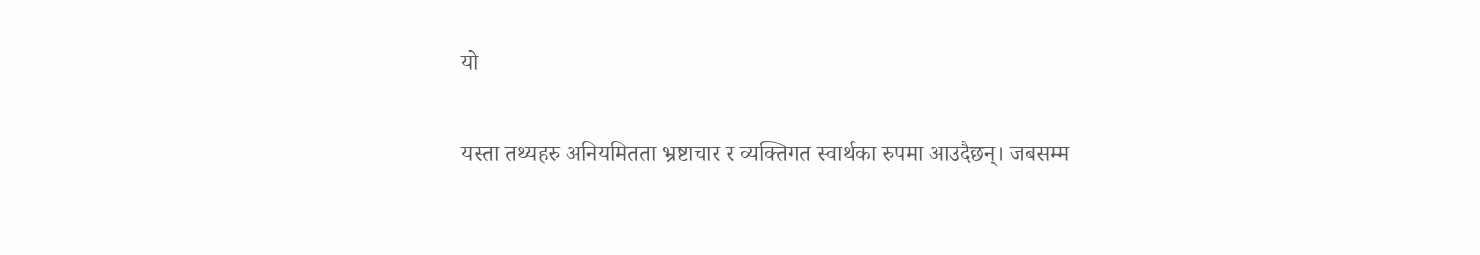यो

यस्ता तथ्यहरु अनियमितता भ्रष्टाचार र व्यक्तिगत स्वार्थका रुपमा आउदैछन्। जबसम्म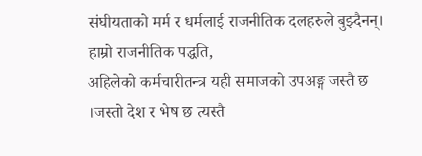संघीयताको मर्म र धर्मलाई राजनीतिक दलहरुले बुझ्दैनन्। हाम्रो राजनीतिक पद्धति,
अहिलेको कर्मचारीतन्त्र यही समाजको उपअङ्ग जस्तै छ ।जस्तो देश र भेष छ त्यस्तै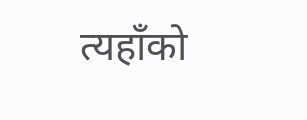त्यहाँको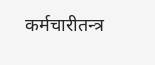कर्मचारीतन्त्र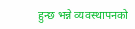हुन्छ भन्ने व्यवस्थापनको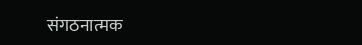संगठनात्मक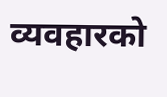व्यवहारको